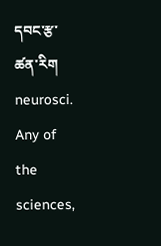དབང་རྩ་ཚན་རིག
neurosci. Any of the sciences,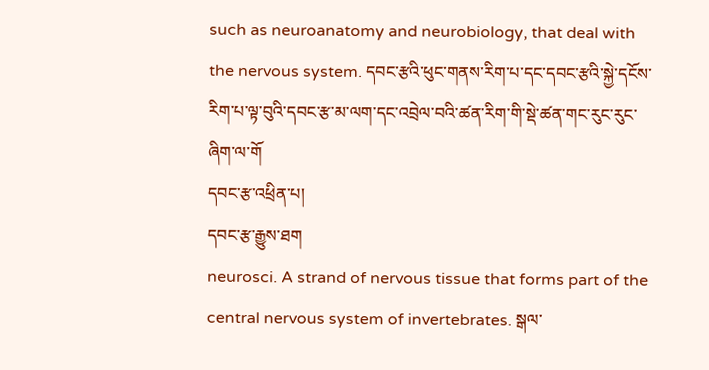such as neuroanatomy and neurobiology, that deal with the nervous system. དབང་རྩའི་ཕུང་གནས་རིག་པ་དང་དབང་རྩའི་སྐྱེ་དངོས་རིག་པ་ལྟ་བུའི་དབང་རྩ་མ་ལག་དང་འབྲེལ་བའི་ཚན་རིག་གི་སྡེ་ཚན་གང་རུང་རུང་ཞིག་ལ་གོ
དབང་རྩ་འཕྲིན་པ།
དབང་རྩ་རྒྱུས་ཐག
neurosci. A strand of nervous tissue that forms part of the central nervous system of invertebrates. སྒལ་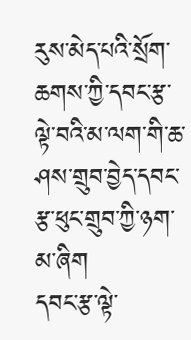རུས་མེད་པའི་སྲོག་ཆགས་ཀྱི་དབང་རྩ་ལྟེ་བའི་མ་ལག་གི་ཆ་ཤས་གྲུབ་བྱེད་དབང་རྩ་ཕུང་གྲུབ་ཀྱི་ཉག་མ་ཞིག
དབང་རྩ་ལྟེ་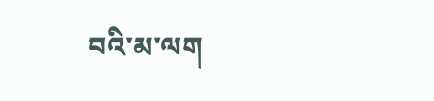བའི་མ་ལག